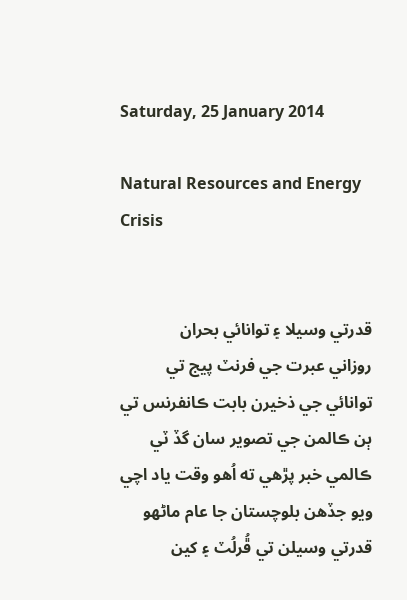Saturday, 25 January 2014

Natural Resources and Energy Crisis


قدرتي وسيلا ۽ توانائي بحران
روزاني عبرت جي فرنٽ پيج تي توانائي جي ذخيرن بابت ڪانفرنس تي ٻن ڪالمن جي تصوير سان گڏ ٽي ڪالمي خبر پڙهي ته اُهو وقت ياد اچي ويو جڏهن بلوچستان جا عام ماڻهو قدرتي وسيلن تي ڦُرلُٽ ۽ کين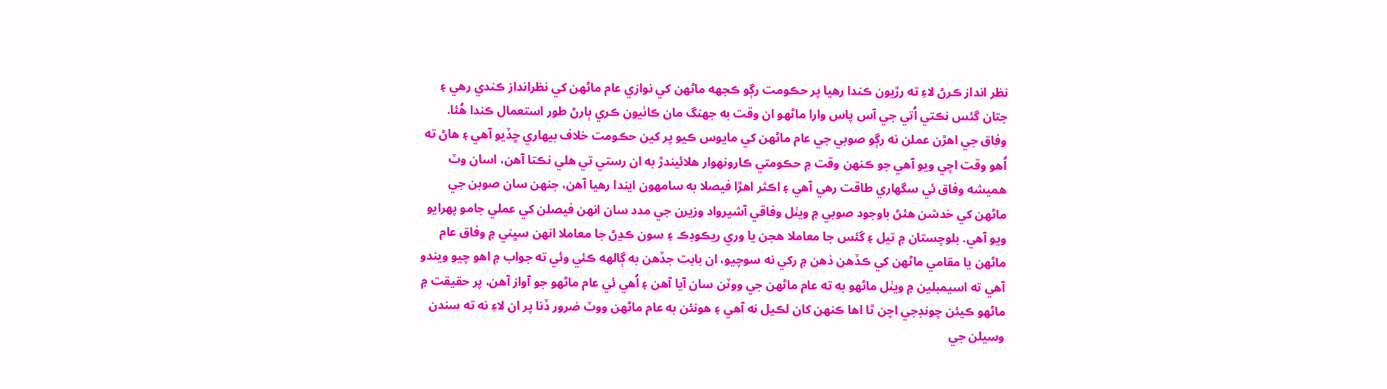نظر انداز ڪرڻ لاءِ ته رڙيون ڪندا رهيا پر حڪومت رڳو ڪجهه ماڻهن کي نوازي عام ماڻهن کي نظرانداز ڪندي رهي ۽ جتان گئس نڪتي اُتي جي آس پاس وارا ماڻهو ان وقت به جهنگ مان ڪاٺيون ڪري ٻارڻ طور استعمال ڪندا هُئا. وفاق جي اهڙن عملن نه رڳو صوبي جي عام ماڻهن کي مايوس ڪيو پر کين حڪومت خلاف بيهاري ڇڏيو آهي ۽ هاڻ ته اُهو وقت اچي ويو آهي جو ڪنهن وقت ۾ حڪومتي ڪارونهوار هلائيندڙ به ان رستي تي هلي نڪتا آهن، اسان وٽ هميشه وفاق ئي سگهاري طاقت رهي آهي ۽ اڪثر اهڙا فيصلا به سامهون ايندا رهيا آهن، جنهن سان صوبن جي ماڻهن کي خدشن هئڻ باوجود صوبي ۾ ويٺل وفاقي آشيرواد وزيرن جي مدد سان انهن فيصلن کي عملي جامو پهرايو ويو آهي. بلوچستان ۾ تيل ۽ گئس جا معاملا هجن يا وري ريڪوڊڪ ۽ سون ڪڍڻ جا معاملا انهن سڀني ۾ وفاق عام ماڻهن يا مقامي ماڻهن کي ڪڏهن ذهن ۾ رکي نه سوچيو، ان بابت جڏهن به ڳالهه ڪئي وئي ته جواب ۾ اهو چيو ويندو آهي ته اسيمبلين ۾ ويٺل ماڻهو به ته عام ماڻهن جي ووٽن سان آيا آهن ۽ اُهي ئي عام ماڻهو جو آواز آهن، پر حقيقت ۾ ماڻهو ڪيئن چونڊجي اچن ٿا اها ڪنهن کان لڪيل نه آهي ۽ هونئن به عام ماڻهن ووٽ ضرور ڏنا پر ان لاءِ نه ته سندن وسيلن جي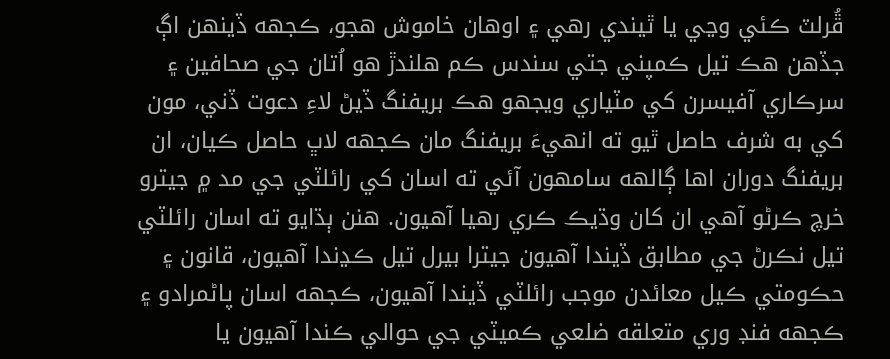ڦُرلٽ ڪئي وڃي يا ٿيندي رهي ۽ اوهان خاموش هجو، ڪجهه ڏينهن اڳ جڏهن هڪ تيل ڪمپني جتي سندس ڪم هلندڙ هو اُتان جي صحافين ۽ سرڪاري آفيسرن کي مٽياري ويجهو هڪ بريفنگ ڏيڻ لاءِ دعوت ڏني، مون کي به شرف حاصل ٿيو ته انهيءَ بريفنگ مان ڪجهه لاڀ حاصل ڪيان، ان بريفنگ دوران اها ڳالهه سامهون آئي ته اسان کي رائلٽي جي مد ۾ جيترو خرچ ڪرڻو آهي ان کان وڌيڪ ڪري رهيا آهيون. هنن ٻڌايو ته اسان رائلٽي تيل نڪرڻ جي مطابق ڏيندا آهيون جيترا بيرل تيل ڪڍندا آهيون، قانون ۽ حڪومتي ڪيل معائدن موجب رائلٽي ڏيندا آهيون، ڪجهه اسان پاڻمرادو ۽ ڪجهه فنڊ وري متعلقه ضلعي ڪميٽي جي حوالي ڪندا آهيون يا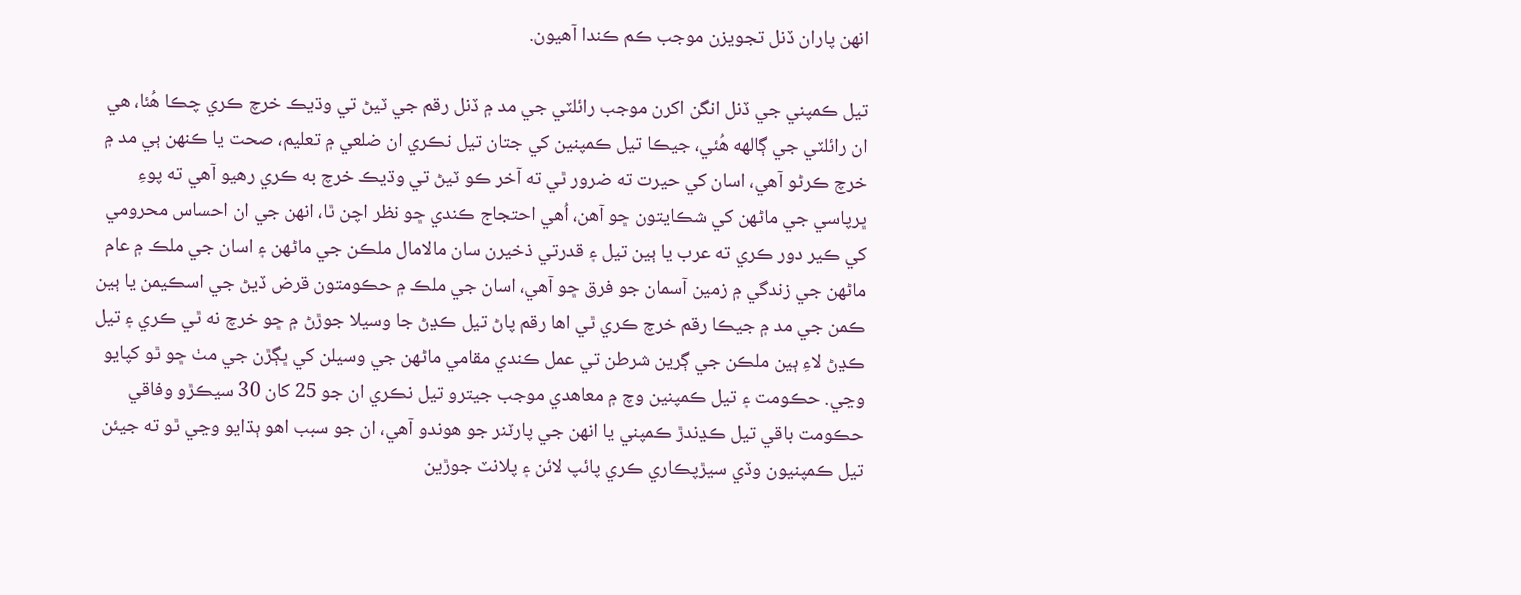انهن پاران ڏنل تجويزن موجب ڪم ڪندا آهيون.

تيل ڪمپني جي ڏنل انگن اکرن موجب رائلٽي جي مد ۾ ڏنل رقم جي ٽيڻ تي وڌيڪ خرچ ڪري چڪا هُئا، هي ان رائلٽي جي ڳالهه هُئي، جيڪا تيل ڪمپنين کي جتان تيل نڪري ان ضلعي ۾ تعليم، صحت يا ڪنهن ٻي مد ۾ خرچ ڪرڻو آهي، اسان کي حيرت ته ضرور ٿي ته آخر ڪو ٽيڻ تي وڌيڪ خرچ به ڪري رهيو آهي ته پوءِ ڀرپاسي جي ماڻهن کي شڪايتون ڇو آهن، اُهي احتجاج ڪندي ڇو نظر اچن ٿا، انهن جي ان احساس محرومي کي ڪير دور ڪري ته عرب يا ٻين تيل ۽ قدرتي ذخيرن سان مالامال ملڪن جي ماڻهن ۽ اسان جي ملڪ ۾ عام ماڻهن جي زندگي ۾ زمين آسمان جو فرق ڇو آهي، اسان جي ملڪ ۾ حڪومتون قرض ڏيڻ جي اسڪيمن يا ٻين ڪمن جي مد ۾ جيڪا رقم خرچ ڪري ٿي اها رقم پاڻ تيل ڪڍڻ جا وسيلا جوڙڻ ۾ ڇو خرچ نه ٿي ڪري ۽ تيل ڪڍڻ لاءِ ٻين ملڪن جي ڳرين شرطن تي عمل ڪندي مقامي ماڻهن جي وسيلن کي ڀڳڙن جي مٺ ڇو ٿو کپايو وڃي. حڪومت ۽ تيل ڪمپنين وچ ۾ معاهدي موجب جيترو تيل نڪري ان جو 25 کان 30 سيڪڙو وفاقي حڪومت باقي تيل ڪڍندڙ ڪمپني يا انهن جي پارٽنر جو هوندو آهي، ان جو سبب اهو ٻڌايو وڃي ٿو ته جيئن تيل ڪمپنيون وڏي سيڙپڪاري ڪري پائپ لائن ۽ پلانٽ جوڙين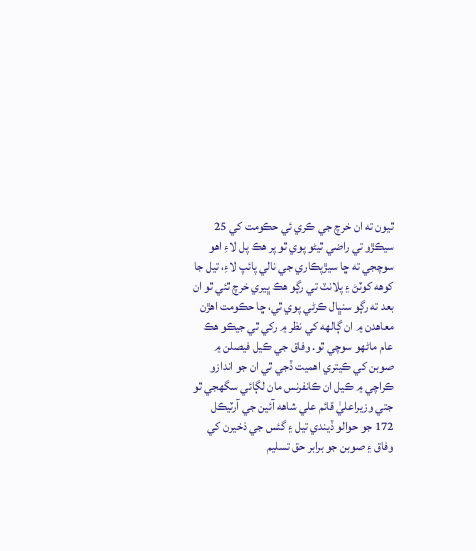ٿيون ته ان خرچ جي ڪري ئي حڪومت کي 25 سيڪڙو تي راضي ٿيڻو پوي ٿو پر هڪ پل لاءِ اهو سوچجي ته ڇا سيڙپڪاري جي نالي پائپ لاءِ، تيل جا کوهه کوٽڻ ۽ پلانٽ تي رڳو هڪ ڀيري خرچ ٿئي ٿو ان بعد ته رڳو سنڀال ڪرڻي پوي ٿي، ڇا حڪومت اهڙن معاهدن ۾ ان ڳالهه کي نظر ۾ رکي ٿي جيڪو هڪ عام ماڻهو سوچي ٿو. وفاق جي ڪيل فيصلن ۾ صوبن کي ڪيتري اهميت ڏجي ٿي ان جو اندازو ڪراچي ۾ ڪيل ان ڪانفرنس مان لڳائي سگهجي ٿو جتي وزيراعليٰ قائم علي شاهه آئين جي آرٽيڪل 172 جو حوالو ڏيندي تيل ۽ گئس جي ذخيرن کي وفاق ۽ صوبن جو برابر حق تسليم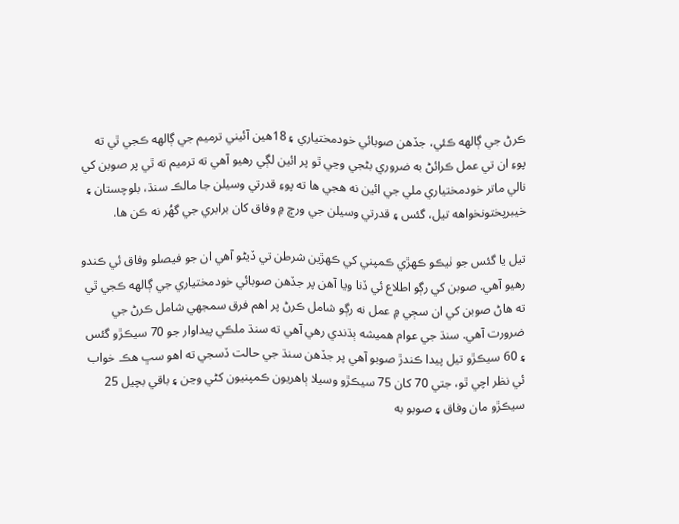ڪرڻ جي ڳالهه ڪئي، جڏهن صوبائي خودمختياري ۽ 18هين آئيني ترميم جي ڳالهه ڪجي ٿي ته پوءِ ان تي عمل ڪرائڻ به ضروري بڻجي وڃي ٿو پر ائين لڳي رهيو آهي ته ترميم ته ٿي پر صوبن کي نالي ماتر خودمختياري ملي جي ائين نه هجي ها ته پوءِ قدرتي وسيلن جا مالڪ سنڌ، بلوچستان ۽ خيبرپختونخواهه تيل، گئس ۽ قدرتي وسيلن جي ورڇ ۾ وفاق کان برابري جي گهُر نه ڪن ها.

تيل يا گئس جو ٺيڪو ڪهڙي ڪمپني کي ڪهڙين شرطن تي ڏيڻو آهي ان جو فيصلو وفاق ئي ڪندو رهيو آهي. صوبن کي رڳو اطلاع ئي ڏنا ويا آهن پر جڏهن صوبائي خودمختياري جي ڳالهه ڪجي ٿي ته هاڻ صوبن کي ان سڄي ۾ عمل نه رڳو شامل ڪرڻ پر اهم فرق سمجهي شامل ڪرڻ جي ضرورت آهي. سنڌ جي عوام هميشه ٻڌندي رهي آهي ته سنڌ ملڪي پيداوار جو 70 سيڪڙو گئس ۽ 60 سيڪڙو تيل پيدا ڪندڙ صوبو آهي پر جڏهن سنڌ جي حالت ڏسجي ته اهو سڀ هڪ خواب ئي نظر اچي ٿو، جتي 70 کان 75 سيڪڙو وسيلا ٻاهريون ڪمپنيون کڻي وڃن ۽ باقي بچيل 25 سيڪڙو مان وفاق ۽ صوبو به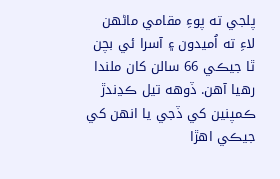پلجي ته پوءِ مقامي ماڻهن لاءِ ته اُميدون ۽ آسرا ئي بچن ٿا جيڪي 66 سالن کان ملندا رهيا آهن. ڏوهه تيل ڪڍندڙ ڪمپنين کي ڏجي يا انهن کي جيڪي اهڙا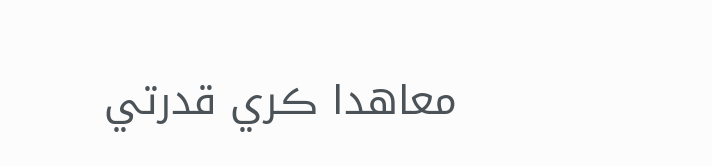معاهدا ڪري قدرتي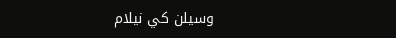وسيلن کي نيلام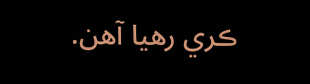ڪري رهيا آهن.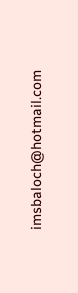imsbaloch@hotmail.com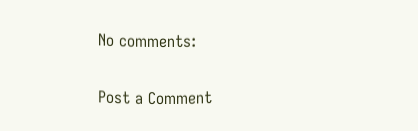No comments:

Post a Comment